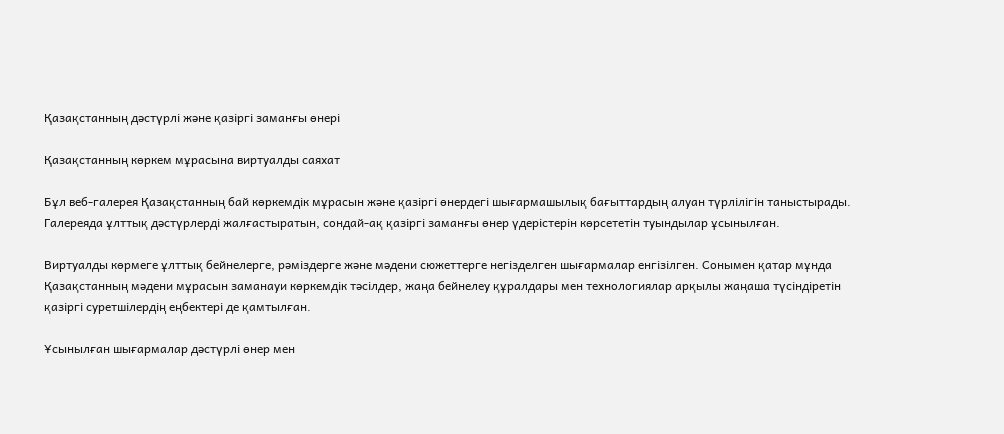Қазақстанның дәстүрлі және қазіргі заманғы өнері

Қазақстанның көркем мұрасына виртуалды саяхат

Бұл веб-галерея Қазақстанның бай көркемдік мұрасын және қазіргі өнердегі шығармашылық бағыттардың алуан түрлілігін таныстырады. Галереяда ұлттық дәстүрлерді жалғастыратын, сондай-ақ қазіргі заманғы өнер үдерістерін көрсететін туындылар ұсынылған.

Виртуалды көрмеге ұлттық бейнелерге, рәміздерге және мәдени сюжеттерге негізделген шығармалар енгізілген. Сонымен қатар мұнда Қазақстанның мәдени мұрасын заманауи көркемдік тәсілдер, жаңа бейнелеу құралдары мен технологиялар арқылы жаңаша түсіндіретін қазіргі суретшілердің еңбектері де қамтылған.

Ұсынылған шығармалар дәстүрлі өнер мен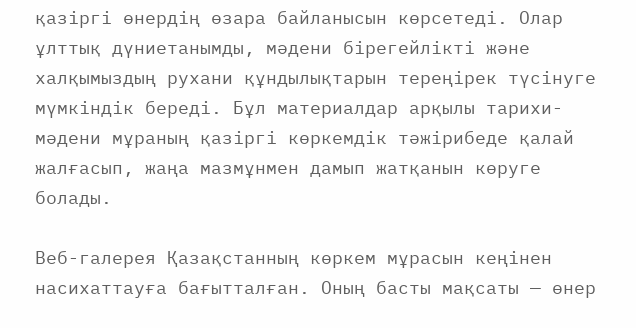қазіргі өнердің өзара байланысын көрсетеді. Олар ұлттық дүниетанымды, мәдени бірегейлікті және халқымыздың рухани құндылықтарын тереңірек түсінуге мүмкіндік береді. Бұл материалдар арқылы тарихи-мәдени мұраның қазіргі көркемдік тәжірибеде қалай жалғасып, жаңа мазмұнмен дамып жатқанын көруге болады.

Веб-галерея Қазақстанның көркем мұрасын кеңінен насихаттауға бағытталған. Оның басты мақсаты — өнер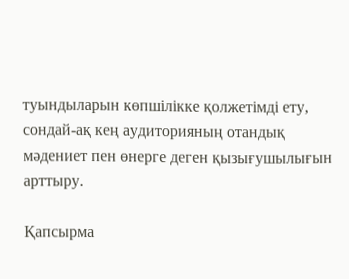туындыларын көпшілікке қолжетімді ету, сондай-ақ кең аудиторияның отандық мәдениет пен өнерге деген қызығушылығын арттыру.

Қапсырма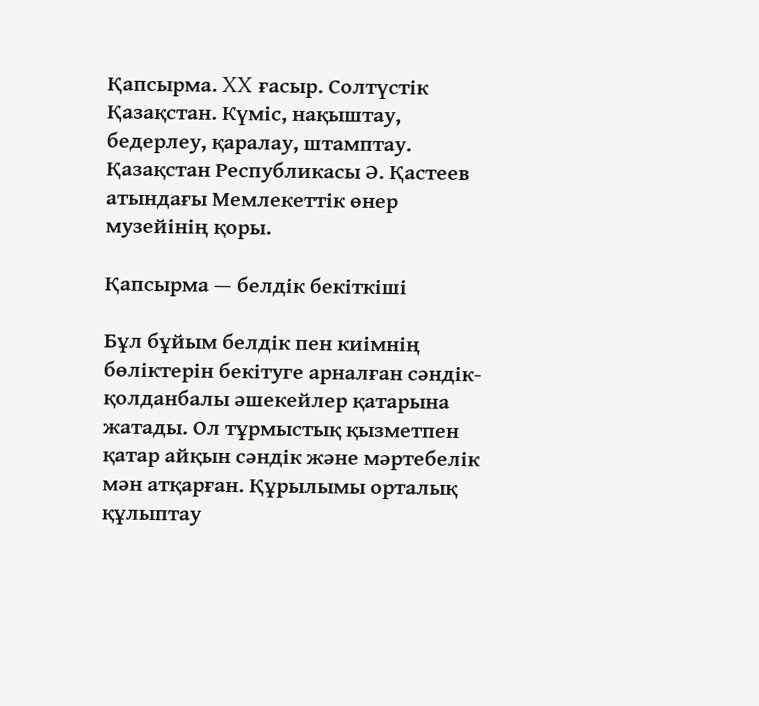Қапсырма. XX ғасыр. Солтүстік Қазақстан. Күміс, нақыштау, бедерлеу, қаралау, штамптау. Қазақстан Республикасы Ә. Қастеев атындағы Мемлекеттік өнер музейінің қоры.

Қапсырма — белдік бекіткіші

Бұл бұйым белдік пен киімнің бөліктерін бекітуге арналған сәндік-қолданбалы әшекейлер қатарына жатады. Ол тұрмыстық қызметпен қатар айқын сәндік және мәртебелік мән атқарған. Құрылымы орталық құлыптау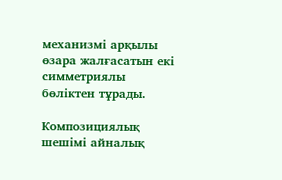механизмі арқылы өзара жалғасатын екі симметриялы бөліктен тұрады.

Композициялық шешімі айналық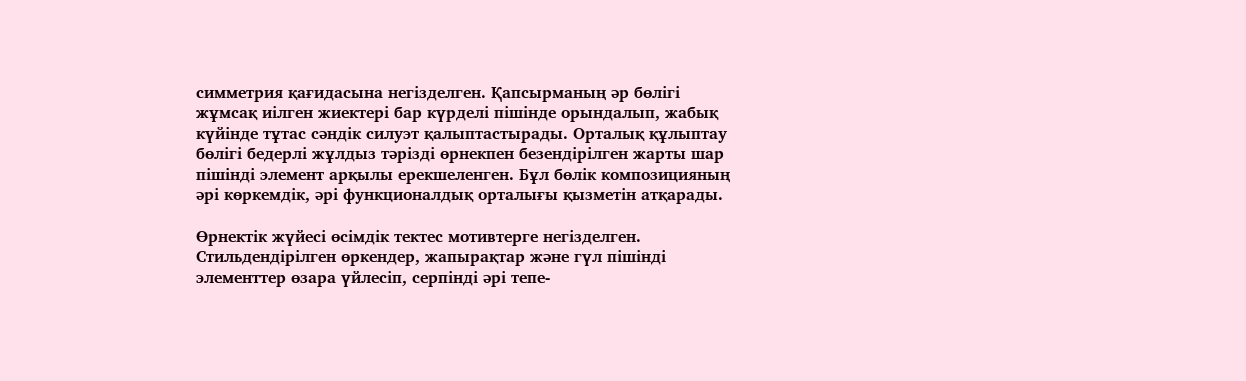симметрия қағидасына негізделген. Қапсырманың әр бөлігі жұмсақ иілген жиектері бар күрделі пішінде орындалып, жабық күйінде тұтас сәндік силуэт қалыптастырады. Орталық құлыптау бөлігі бедерлі жұлдыз тәрізді өрнекпен безендірілген жарты шар пішінді элемент арқылы ерекшеленген. Бұл бөлік композицияның әрі көркемдік, әрі функционалдық орталығы қызметін атқарады.

Өрнектік жүйесі өсімдік тектес мотивтерге негізделген. Стильдендірілген өркендер, жапырақтар және гүл пішінді элементтер өзара үйлесіп, серпінді әрі тепе-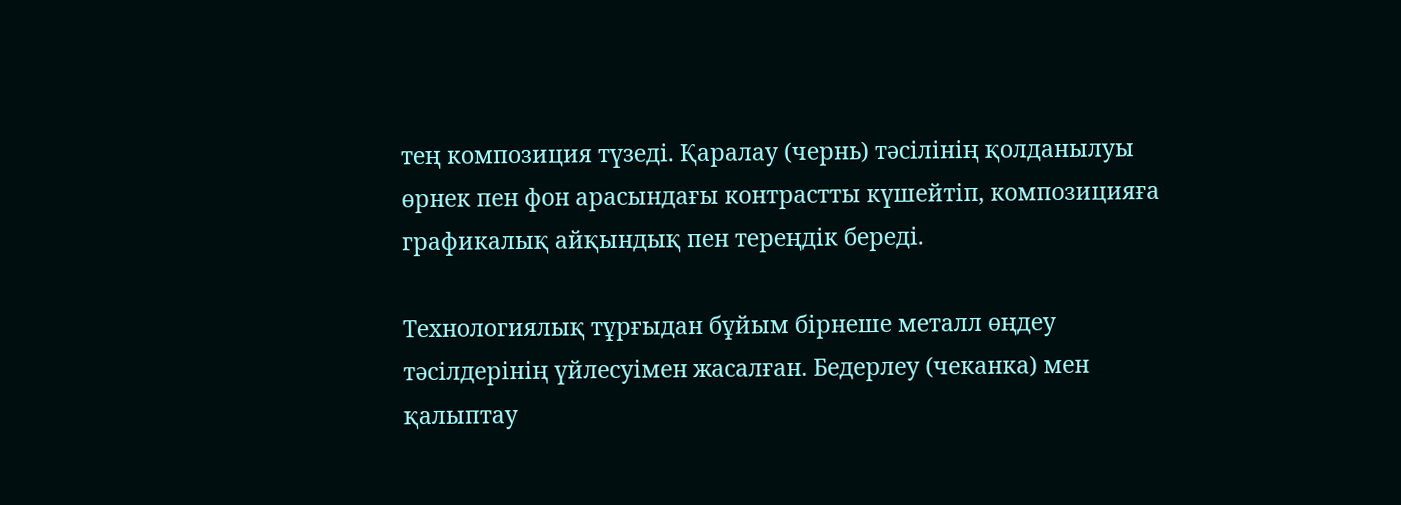тең композиция түзеді. Қаралау (чернь) тәсілінің қолданылуы өрнек пен фон арасындағы контрастты күшейтіп, композицияға графикалық айқындық пен тереңдік береді.

Технологиялық тұрғыдан бұйым бірнеше металл өңдеу тәсілдерінің үйлесуімен жасалған. Бедерлеу (чеканка) мен қалыптау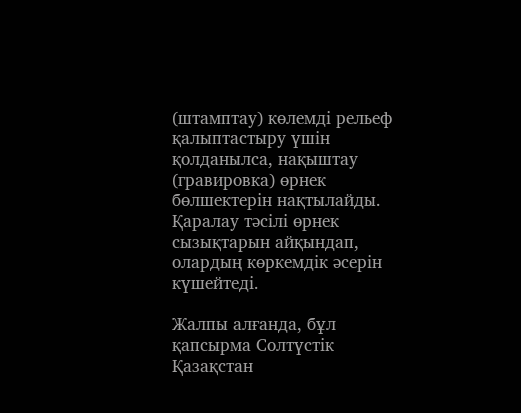(штамптау) көлемді рельеф қалыптастыру үшін қолданылса, нақыштау (гравировка) өрнек бөлшектерін нақтылайды. Қаралау тәсілі өрнек сызықтарын айқындап, олардың көркемдік әсерін күшейтеді.

Жалпы алғанда, бұл қапсырма Солтүстік Қазақстан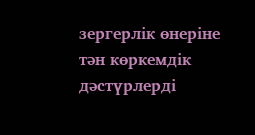зергерлік өнеріне тән көркемдік дәстүрлерді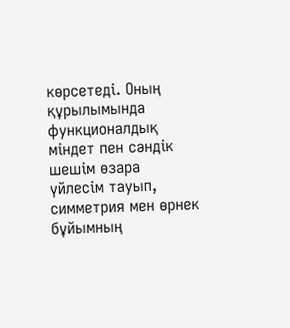көрсетеді. Оның құрылымында функционалдық міндет пен сәндік шешім өзара үйлесім тауып, симметрия мен өрнек бұйымның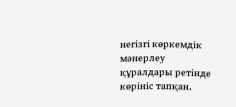негізгі көркемдік мәнерлеу құралдары ретінде көрініс тапқан.